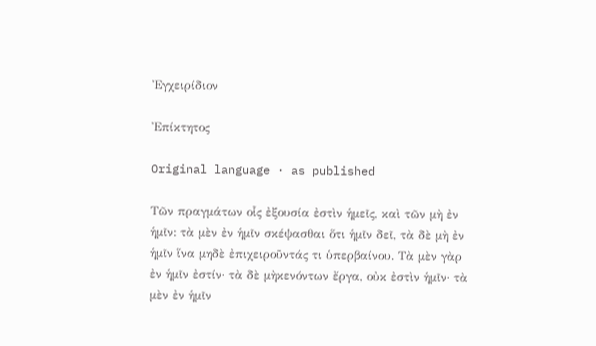Ἐγχειρίδιον

Ἐπίκτητος

Original language · as published

Τῶν πραγμάτων οἷς ἐξουσία ἐστὶν ἡμεῖς, καὶ τῶν μὴ ἐν ἡμῖν: τὰ μὲν ἐν ἡμῖν σκέψασθαι ὅτι ἡμῖν δεῖ, τὰ δὲ μὴ ἐν ἡμῖν ἵνα μηδὲ ἐπιχειροῦντάς τι ὑπερβαίνου. Τὰ μὲν γὰρ ἐν ἡμῖν ἐστίν· τὰ δὲ μὴκενόντων ἔργα, οὐκ ἐστὶν ἡμῖν· τὰ μὲν ἐν ἡμῖν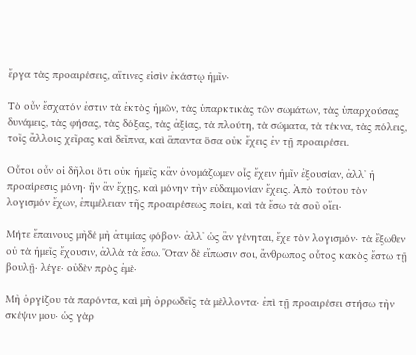ἔργα τὰς προαιρέσεις, αἵτινες εἰσὶν ἑκάστῳ ἡμῖν·

Τὸ οὖν ἔσχατόν ἐστιν τὰ ἐκτὸς ἡμῶν, τὰς ὑπαρκτικὰς τῶν σωμάτων, τὰς ὑπαρχούσας δυνάμεις, τὰς φήσας, τὰς δόξας, τὰς ἀξίας, τὰ πλούτη, τὰ σώματα, τὰ τέκνα, τὰς πόλεις, τοῖς ἄλλοις χεῖρας καὶ δεῖπνα, καὶ ἅπαντα ὅσα οὐκ ἔχεις ἐν τῇ προαιρέσει.

Οὗτοι οὖν οἱ δῆλοι ὅτι οὐκ ἡμεῖς κἂν ὀνομάζωμεν οἷς ἔχειν ἡμῖν ἐξουσίαν, ἀλλ᾽ ἡ προαίρεσις μόνη· ἣν ἂν ἔχῃς, καὶ μόνην τὴν εὐδαιμονίαν ἔχεις. Ἀπὸ τούτου τὸν λογισμόν ἔχων, ἐπιμέλειαν τῆς προαιρέσεως ποίει, καὶ τὰ ἔσω τὰ σοῦ οἴει·

Μήτε ἔπαινους μὴδέ μὴ ἀτιμίας φόβον· ἀλλ᾽ ὡς ἂν γένηται, ἔχε τὸν λογισμόν· τὰ ἔξωθεν οὐ τὰ ἡμεῖς ἔχουσιν, ἀλλὰ τὰ ἔσω. Ὅταν δὲ εἴπωσιν σοι, ἄνθρωπος οὗτος κακὸς ἔστω τῇ βουλῇ· λέγε· οὐδὲν πρὸς ἐμὲ·

Μὴ ὀργίζου τὰ παρόντα, καὶ μὴ ὀρρωδεῖς τὰ μὲλλοντα· ἐπὶ τῇ προαιρέσει στήσω τὴν σκέψιν μου· ὡς γὰρ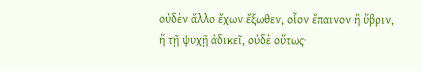οὐδὲν ἄλλο ἔχων ἔξωθεν, οἷον ἔπαινον ἢ ὕβριν, ἥ τῇ ψυχῇ ἀδικεῖ, οὐδὲ οὕτως·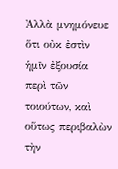Ἀλλὰ μνημόνευε ὅτι οὐκ ἐστὶν ἡμῖν ἐξουσία περὶ τῶν τοιούτων, καὶ οὕτως περιβαλὼν τὴν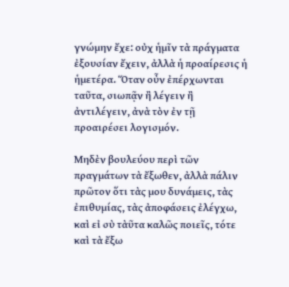γνώμην ἔχε: οὐχ ἡμῖν τὰ πράγματα ἐξουσίαν ἔχειν, ἀλλὰ ἡ προαίρεσις ἡ ἡμετέρα. Ὅταν οὖν ἐπέρχωνται ταῦτα, σιωπᾷν ἢ λέγειν ἢ ἀντιλέγειν, ἀνὰ τὸν ἐν τῇ προαιρέσει λογισμόν.

Μηδὲν βουλεύου περὶ τῶν πραγμάτων τὰ ἔξωθεν, ἀλλὰ πάλιν πρῶτον ὅτι τὰς μου δυνάμεις, τὰς ἐπιθυμίας, τὰς ἀποφάσεις ἐλέγχω, καὶ εἰ σὺ τὰῦτα καλῶς ποιεῖς, τότε καὶ τὰ ἔξω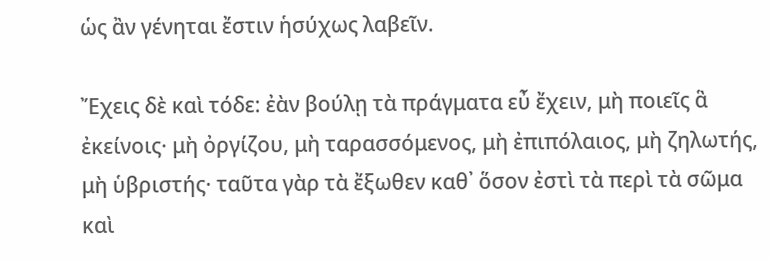ὡς ἂν γένηται ἔστιν ἡσύχως λαβεῖν.

Ἔχεις δὲ καὶ τόδε: ἐὰν βούλῃ τὰ πράγματα εὖ ἔχειν, μὴ ποιεῖς ἃ ἐκείνοις· μὴ ὀργίζου, μὴ ταρασσόμενος, μὴ ἐπιπόλαιος, μὴ ζηλωτής, μὴ ὑβριστής· ταῦτα γὰρ τὰ ἔξωθεν καθ᾽ ὅσον ἐστὶ τὰ περὶ τὰ σῶμα καὶ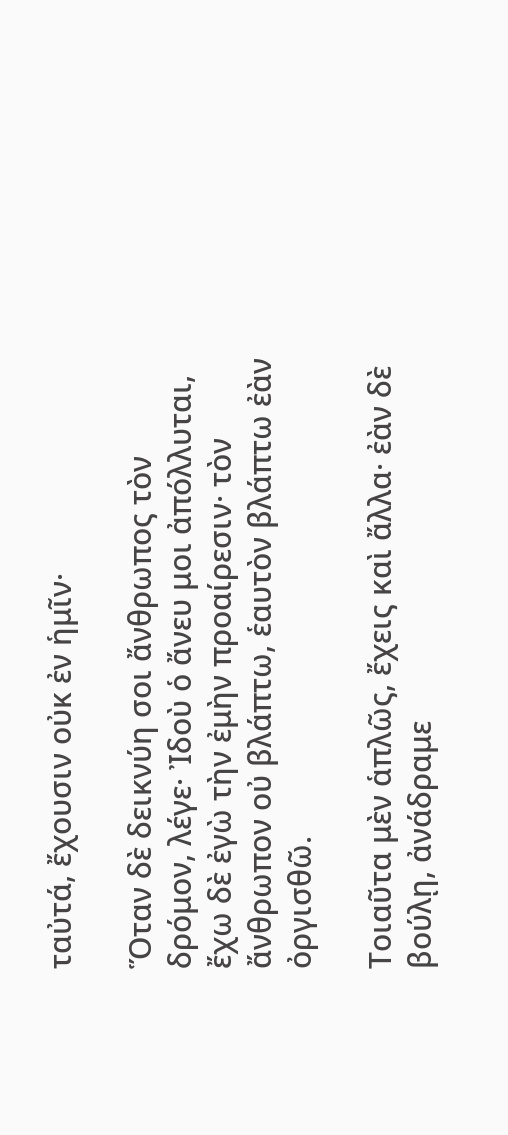ταὐτά, ἔχουσιν οὐκ ἐν ἡμῖν·

Ὅταν δὲ δεικνύη σοι ἄνθρωπος τὸν δρόμον, λέγε· Ἰδοὺ ὁ ἄνευ μοι ἀπόλλυται, ἔχω δὲ ἐγὼ τὴν ἐμὴν προαίρεσιν· τὸν ἄνθρωπον οὐ βλάπτω, ἑαυτὸν βλάπτω ἐὰν ὀργισθῶ.

Τοιαῦτα μὲν ἁπλῶς, ἔχεις καὶ ἄλλα· ἐὰν δὲ βούλῃ, ἀνάδραμε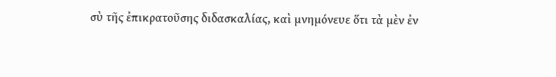σὺ τῆς ἐπικρατοῦσης διδασκαλίας, καὶ μνημόνευε ὅτι τὰ μὲν ἐν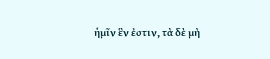ἡμῖν ἓν ἐστιν, τὰ δὲ μὴ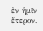ἐν ἡμῖν ἕτερον.